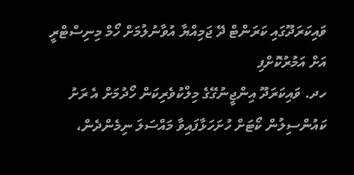ވައިކަރަދޫގައި ކަރަންޓް ދޭ ޖަމިއްޔާ އުވާނުލުމަށް ހޯމް މިނިސްޓްރީ އަށް އަމުރުކޮށްފި
ހދ. ވައިކަރަދޫ އިންޖީނުގޭގެ މިލްކުވެރިކަން ހޯދުމަށް އެ ރަށު ކައުންސިލުން ކޯޓަށް ހުށަހަޅާފައިވާ މައްސަލަ ނިމެންދެން،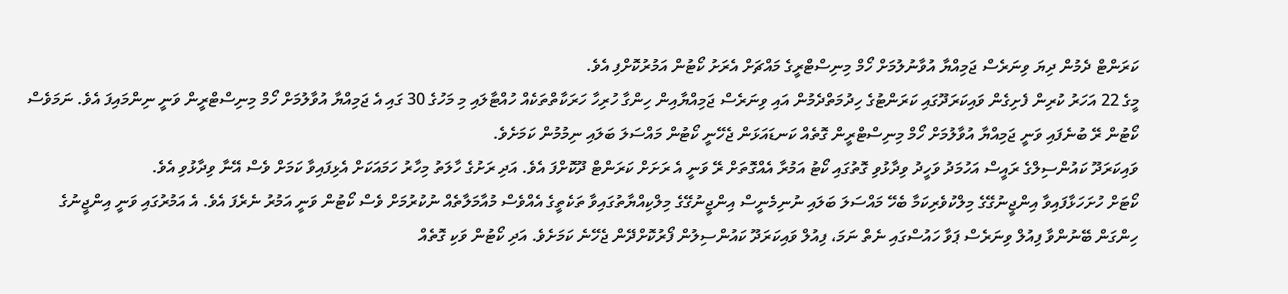ކަރަންޓް ދެމުން ދިޔަ ވިނަރެސް ޖަމިއްޔާ އުވާނުލުމަށް ހޯމް މިނިސްޓްރީގެ މައްޗަށް އެރަށު ކޯޓުން އަމުރުކޮށްފި އެވެ.
މީގެ 22 އަހަރު ކުރިން ފެށިގެން ވައިކަރަދޫގައި ކަރަންޓުގެ ހިދުމަތްދެމުން އައި ވިނަރެސް ޖަމިއްޔާއިން ހިންގާ ހުރިހާ ހަރަކާތްތަކެއް ހުއްޓާލައި މި މަހުގެ 30 ގައި އެ ޖަމިއްޔާ އުވާލުމަށް ހޯމް މިނިސްޓްރީން ވަނީ ނިންމައިފަ އެވެ. ނަމަވެސް ކޯޓުން ރޭ ބުނެފައި ވަނީ ޖަމިއްޔާ އުވާލުމަށް ހޯމް މިނިސްޓްރީން ގޮތެއް ކަނޑައަޅަން ޖެހޭނީ ކޯޓުން މައްސަލަ ބަލައި ނިމުމުން ކަމަށެވެ.
ވައިކަރަދޫ ކައުންސިލްގެ ރައީސް އަހުމަދު ވަހީދު ވިދާޅުވި ގޮތުގައި ކޯޓު އަމުރާ އެއްގޮތަށް ރޭ ވަނީ އެ ރަށަށް ކަރަންޓް ދޫކޮށްފަ އެވެ. އަދި ރަށުގެ ހާލަތު މިހާރު ހަމައަކަށް އެޅިފައިވާ ކަމަށް ވެސް އޭނާ ވިދާޅުވި އެވެ.
ކޯޓަށް ހުށަހަޅާފައިވާ އިންޖީނުގޭގެ މިލްކުވެރިކަމާ ބެހޭ މައްސަލަ ބަލައި ނުނިމެނީސް އިންޖީނުގޭގެ މިލްކިއްޔާތުގައިވާ ތަކެތީގެ އެއްވެސް މުއާމަލާތެއް ނުކުރުމަށް ވެސް ކޯޓުން ވަނީ އަމުރު ނެރެފަ އެވެ. އެ އަމުރުގައި ވަނީ އިންޖީނުގެ ހިންގަން ބޭނުންވާ ފިއުލް ވިނަރެސް ޕަވާ ހައުސްގައި ނެތް ނަމަ، ފިއުލް ވައިކަރަދޫ ކައުންސިލުން ފޯރުކޮށްދޭން ޖެހޭނެ ކަމަށެވެ. އަދި ކޯޓުން ވަކި ގޮތެއް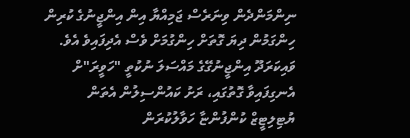ނިންމަންދެން ވިނަރެސް ޖަމިއްޔާ އިން އިންޖީނުގެ ކުރިން ހިންގަމުން ދިޔަ ގޮތަށް ހިންގުމަށް ވެސް އެދިފައިވެ އެވެ.
ވައިކަރަދޫ އިންޖީނުގޭގެ މައްސަލަ ނުކުތީ "ހަވީރަ"ށް އެނގިފައިވާ ގޮތުގައި، ރަށު ކައުންސިލުން އެތަން ޔުޓިލިޓީޒް ކުންފުންޏާ ހަވާލުކުރަން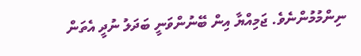ނިންމުމުންނެވެ. ޖަމިއްޔާ އިން ބޭނުންވަނީ ބަދަލު ނުދީ އެތަން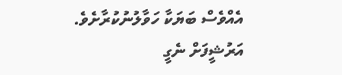އެއްވެސް ބަޔަކާ ހަވާލުނުކުރާށެވެ.
އަރުޝީފަށް ނެގީ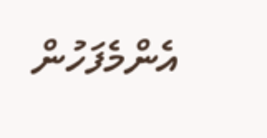އެންމެފަހުން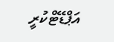އަޕްޑޭޓްކުރީ